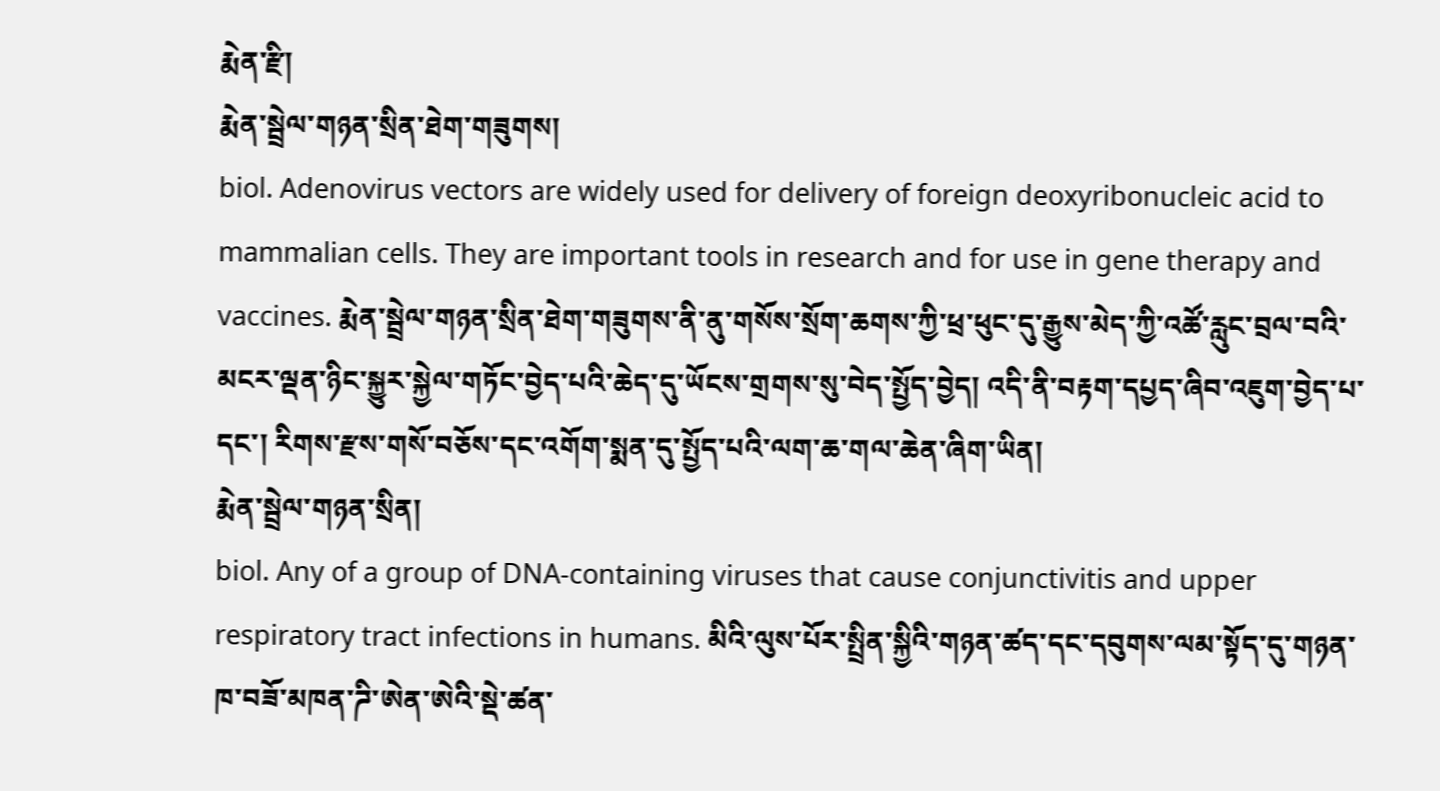རྨེན་རྫི།
རྨེན་སྦྲེལ་གཉན་སྲིན་ཐེག་གཟུགས།
biol. Adenovirus vectors are widely used for delivery of foreign deoxyribonucleic acid to mammalian cells. They are important tools in research and for use in gene therapy and vaccines. རྨེན་སྦྲེལ་གཉན་སྲིན་ཐེག་གཟུགས་ནི་ནུ་གསོས་སྲོག་ཆགས་ཀྱི་ཕྲ་ཕུང་དུ་རྒྱུས་མེད་ཀྱི་འཚོ་རླུང་བྲལ་བའི་མངར་ལྡན་ཉིང་སྐྱུར་སྐྱེལ་གཏོང་བྱེད་པའི་ཆེད་དུ་ཡོངས་གྲགས་སུ་བེད་སྤྱོད་བྱེད། འདི་ནི་བརྟག་དཔྱད་ཞིབ་འཇུག་བྱེད་པ་དང་། རིགས་རྫས་གསོ་བཅོས་དང་འགོག་སྨན་དུ་སྤྱོད་པའི་ལག་ཆ་གལ་ཆེན་ཞིག་ཡིན།
རྨེན་སྦྲེལ་གཉན་སྲིན།
biol. Any of a group of DNA-containing viruses that cause conjunctivitis and upper respiratory tract infections in humans. མིའི་ལུས་པོར་སྤྲིན་སྐྱིའི་གཉན་ཚད་དང་དབུགས་ལམ་སྟོད་དུ་གཉན་ཁ་བཟོ་མཁན་ཌི་ཨེན་ཨེའི་སྡེ་ཚན་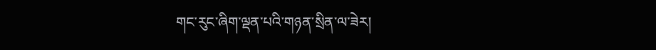གང་རུང་ཞིག་ལྡན་པའི་གཉན་སྲིན་ལ་ཟེར།